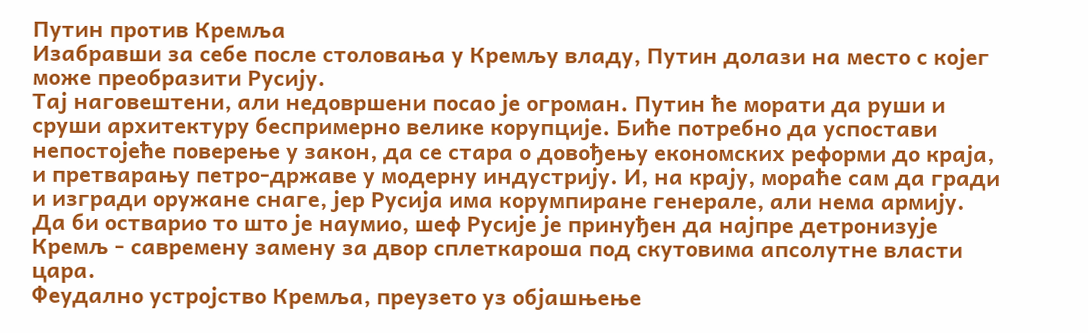Путин против Кремља
Изабравши за себе после столовања у Кремљу владу, Путин долази на место с којег може преобразити Русију.
Тај наговештени, али недовршени посао је огроман. Путин ће морати да руши и сруши архитектуру беспримерно велике корупције. Биће потребно да успостави непостојеће поверење у закон, да се стара о довођењу економских реформи до краја, и претварању петро-државе у модерну индустрију. И, на крају, мораће сам да гради и изгради оружане снаге, јер Русија има корумпиране генерале, али нема армију.
Да би остварио то што је наумио, шеф Русије је принуђен да најпре детронизује Кремљ - савремену замену за двор сплеткароша под скутовима апсолутне власти цара.
Феудално устројство Кремља, преузето уз објашњење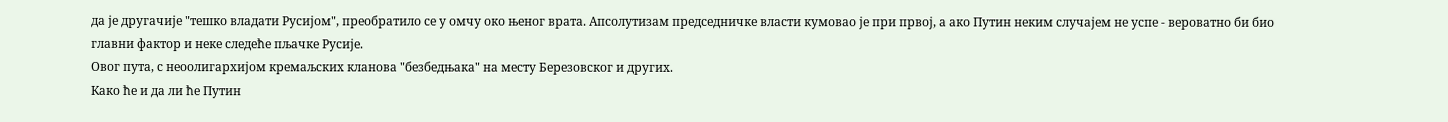да је другачије "тешко владати Русијом", преобратило се у омчу око њеног врата. Апсолутизам председничке власти кумовао је при првој, а ако Путин неким случајем не успе - вероватно би био главни фактор и неке следеће пљачке Русије.
Овог пута, с неоолигархијом кремаљских кланова "безбедњака" на месту Березовског и других.
Како ће и да ли ће Путин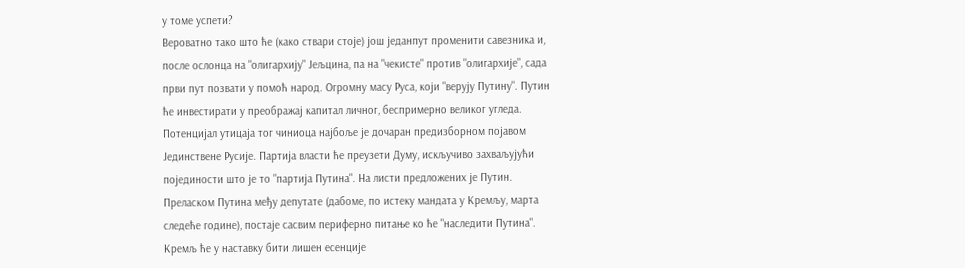у томе успети?
Вероватно тако што ће (како ствари стоје) још једанпут променити савезника и, после ослонца на "олигархију" Јељцина, па на "чекисте" против "олигархије", сада први пут позвати у помоћ народ. Огромну масу Руса, који "верују Путину". Путин ће инвестирати у преображај капитал личног, беспримерно великог угледа.
Потенцијал утицаја тог чиниоца најбоље је дочаран предизборном појавом Јединствене Русије. Партија власти ће преузети Думу, искључиво захваљујући појединости што је то "партија Путина". На листи предложених је Путин.
Преласком Путина међу депутате (дабоме, по истеку мандата у Кремљу, марта следеће године), постаје сасвим периферно питање ко ће "наследити Путина". Кремљ ће у наставку бити лишен есенције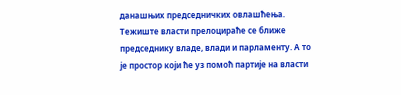данашњих председничких овлашћења. Тежиште власти прелоцираће се ближе председнику владе, влади и парламенту. А то је простор који ће уз помоћ партије на власти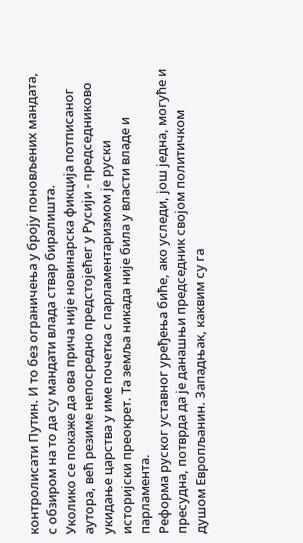контролисати Путин. И то без ограничења у броју поновљених мандата, с обзиром на то да су мандати влада ствар биралишта.
Уколико се покаже да ова прича није новинарска фикција потписаног аутора, већ резиме непосредно предстојећег у Русији - председниково укидање царства у име почетка с парламентаризмом је руски историјски преокрет. Та земља никада није била у власти владе и парламента.
Реформа руског уставног уређења биће, ако уследи, још једна, могуће и пресудна, потврда да је данашњи председник својом политичком душом Европљанин. Западњак, каквим су га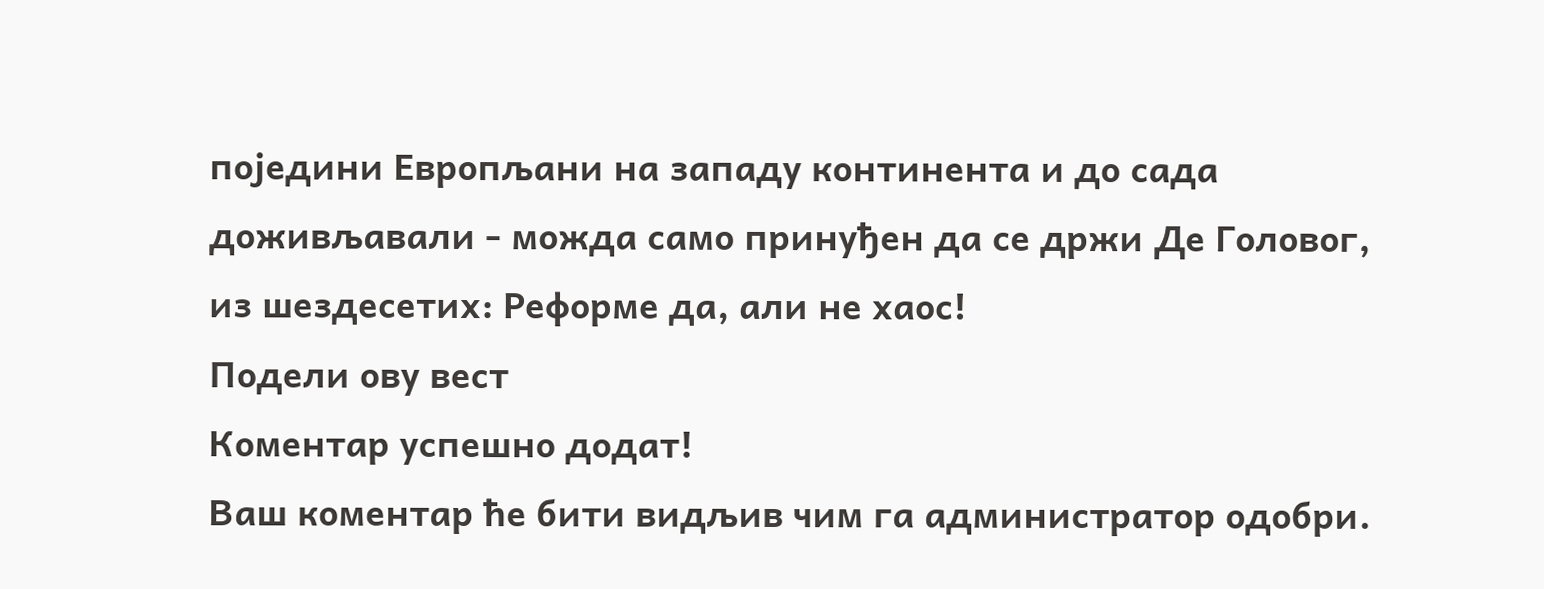поједини Европљани на западу континента и до сада доживљавали - можда само принуђен да се држи Де Головог, из шездесетих: Реформе да, али не хаос!
Подели ову вест
Комeнтар успeшно додат!
Ваш комeнтар ћe бити видљив чим га администратор одобри.